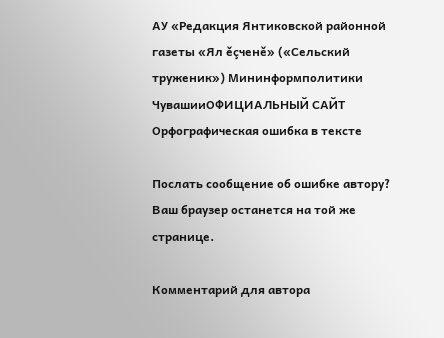АУ «Редакция Янтиковской районной газеты «Ял ěçченě» («Сельский труженик») Мининформполитики ЧувашииОФИЦИАЛЬНЫЙ САЙТ
Орфографическая ошибка в тексте

Послать сообщение об ошибке автору?
Ваш браузер останется на той же странице.

Комментарий для автора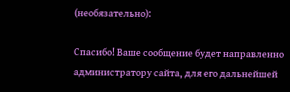(необязательно):

Спасибо! Ваше сообщение будет направленно администратору сайта, для его дальнейшей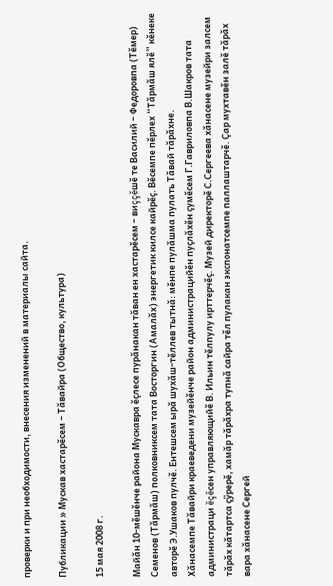проверки и при необходимости, внесения изменений в материалы сайта.

Публикации » Мускав хастарĕсем – Тăвайра (Общество, культура)

15 мая 2008 г.

Майăн 10-мĕшĕнче района Мускавра ĕçлесе пурăнакан тăван ен хастарĕсем – виççĕшĕ те Василий – Федоровпа (Тĕмер) Семенов (Тăрмăш) полковниксем тата Восторгин (Амалăх) энергетик килсе кайрĕç. Вĕсемпе пĕрлех “Тăрмăш ялĕ” кĕнеке авторĕ Э.Ушаков пулчĕ. Ентешсем ырă шухăш-тĕллев тытнă: мĕнпе пулăшма пулать Тăвай тăрăхне.
Хăнасемпе Тăвайри краеведени музейĕнче район администрацийĕн пуçлăхĕн çумĕсем Г.Гавриловпа В.Шакров тата администраци ĕçĕсен управляющийĕ В. Ильин тĕлпулу ирттерчĕç. Музей директорĕ С.Сергеева хăнасене музейри залсем тăрăх кăтартса çÿрерĕ, хамăр тăрăхра тупнă сайра тĕл пулакан экспонатсемпе паллаштарчĕ. Çар мухтавĕн залĕ тăрăх вара хăнасене Сергей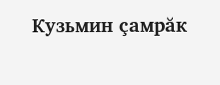Кузьмин çамрăк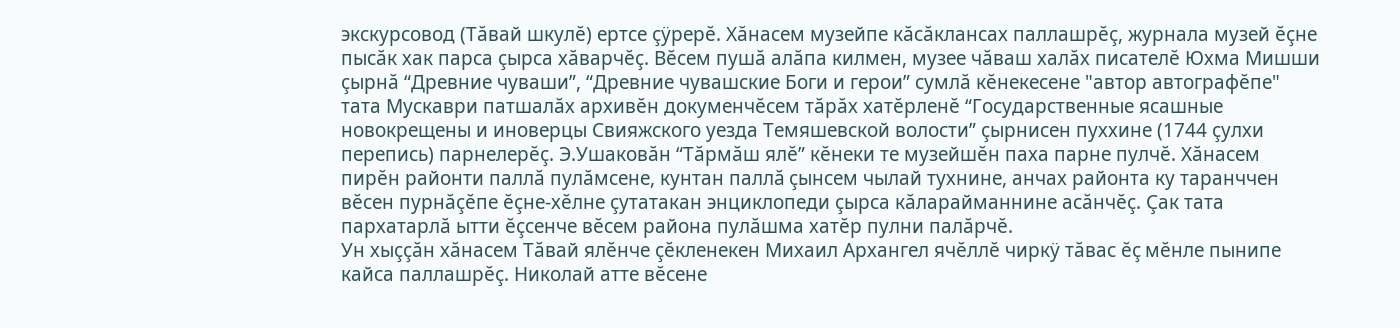экскурсовод (Тăвай шкулĕ) ертсе çÿрерĕ. Хăнасем музейпе кăсăклансах паллашрĕç, журнала музей ĕçне пысăк хак парса çырса хăварчĕç. Вĕсем пушă алăпа килмен, музее чăваш халăх писателĕ Юхма Мишши çырнă “Древние чуваши”, “Древние чувашские Боги и герои” сумлă кĕнекесене "автор автографĕпе" тата Мускаври патшалăх архивĕн докуменчĕсем тăрăх хатĕрленĕ “Государственные ясашные новокрещены и иноверцы Свияжского уезда Темяшевской волости” çырнисен пуххине (1744 çулхи перепись) парнелерĕç. Э.Ушаковăн “Тăрмăш ялĕ” кĕнеки те музейшĕн паха парне пулчĕ. Хăнасем пирĕн районти паллă пулăмсене, кунтан паллă çынсем чылай тухнине, анчах районта ку таранччен вĕсен пурнăçĕпе ĕçне-хĕлне çутатакан энциклопеди çырса кăларайманнине асăнчĕç. Çак тата пархатарлă ытти ĕçсенче вĕсем района пулăшма хатĕр пулни палăрчĕ.
Ун хыççăн хăнасем Тăвай ялĕнче çĕкленекен Михаил Архангел ячĕллĕ чиркÿ тăвас ĕç мĕнле пынипе кайса паллашрĕç. Николай атте вĕсене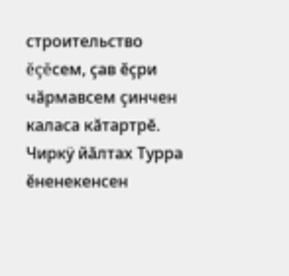строительство ĕçĕсем, çав ĕçри чăрмавсем çинчен каласа кăтартрĕ. Чиркÿ йăлтах Турра ĕненекенсен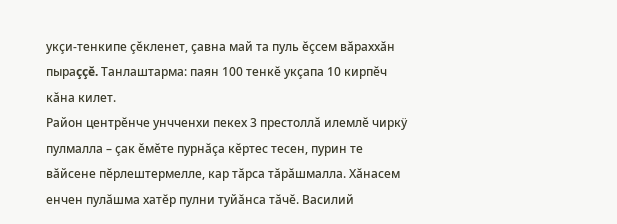укçи-тенкипе çĕкленет, çавна май та пуль ĕçсем вăраххăн пыраççĕ. Танлаштарма: паян 100 тенкĕ укçапа 10 кирпĕч кăна килет.
Район центрĕнче унчченхи пекех 3 престоллă илемлĕ чиркÿ пулмалла – çак ĕмĕте пурнăçа кĕртес тесен, пурин те вăйсене пĕрлештермелле, кар тăрса тăрăшмалла. Хăнасем енчен пулăшма хатĕр пулни туйăнса тăчĕ. Василий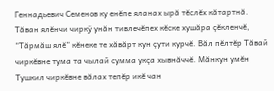Геннадьевич Семенов ку енĕпе яланах ырă тĕслĕх кăтартнă. Тăван ялĕнчи чиркÿ унăн тивлечĕпех кĕске хушăра çĕкленчĕ, “Тăрмăш ялĕ” кĕнеке те хăвăрт кун çути курчĕ. Вăл пĕлтĕр Тăвай чиркĕвне тума та чылай сумма укçа хывнăччĕ. Мăнкун умĕн Тушкил чиркĕвне вăлах тепĕр икĕ чан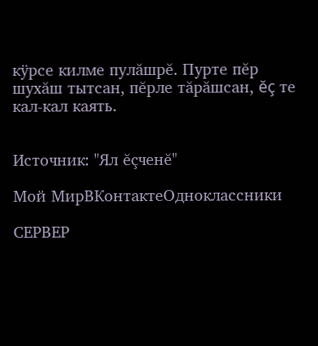кÿрсе килме пулăшрĕ. Пурте пĕр шухăш тытсан, пĕрле тăрăшсан, ĕç те кал-кал каять.


Источник: "Ял ĕçченĕ"

Мой МирВКонтактеОдноклассники

СЕРВЕР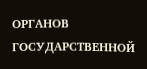ОРГАНОВ ГОСУДАРСТВЕННОЙ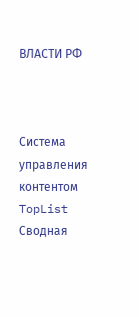ВЛАСТИ РФ



Система управления контентом
TopList Сводная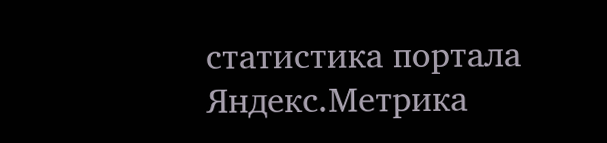статистика портала Яндекс.Метрика